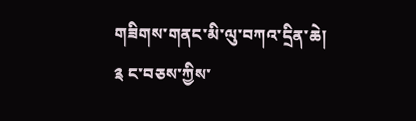གཟིགས་གནང་མི་ལུ་བཀའ་དྲིན་ཆེ།
༉ ང་བཅས་ཀྱིས་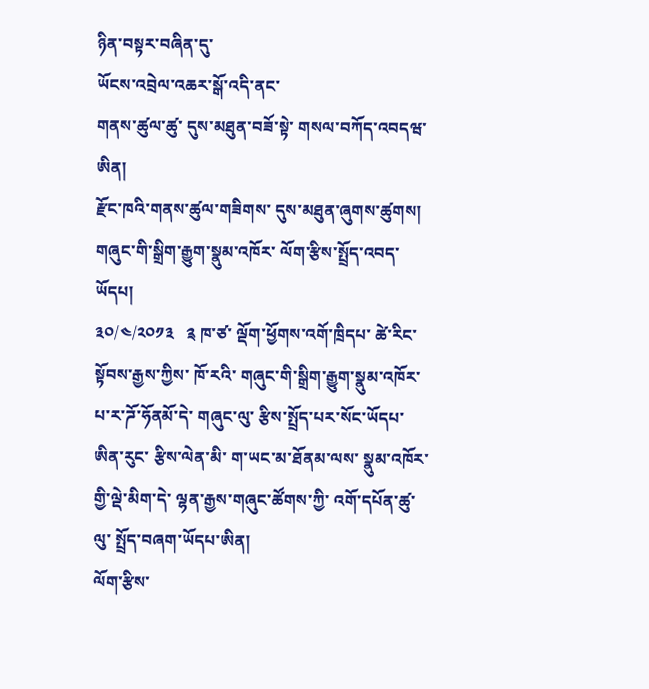ཉིན་བསྟར་བཞིན་དུ་
ཡོངས་འབྲེལ་འཆར་སྒོ་འདི་ནང་
གནས་ཚུལ་ཚུ་ དུས་མཐུན་བཟོ་སྟེ་ གསལ་བཀོད་འབདཝ་ཨིན།
རྫོང་ཁའི་གནས་ཚུལ་གཟིགས་ དུས་མཐུན་ཞུགས་ཚུགས།
གཞུང་གི་སྒྲིག་རྒྱུག་སྣུམ་འཁོར་ ལོག་རྩིས་སྤྲོད་འབད་ཡོདཔ།
༣༠/༤/༢༠༡༣   ༉ ཁ་ཙ་ ལྡོག་ཕྱོགས་འགོ་ཁྲིདཔ་ ཚེ་རིང་སྟོབས་རྒྱས་ཀྱིས་ ཁོ་རའི་ གཞུང་གི་སྒྲིག་རྒྱུག་སྣུམ་འཁོར་ པ་ར་ཌོ་ཧོནམོ་དེ་ གཞུང་ལུ་ རྩིས་སྤྲོད་པར་སོང་ཡོདཔ་ཨིན་རུང་ རྩིས་ལེན་མི་ ག་ཡང་མ་ཐོནམ་ལས་ སྣུམ་འཁོར་གྱི་ལྡེ་མིག་དེ་ ལྷན་རྒྱས་གཞུང་ཚོགས་ཀྱི་ འགོ་དཔོན་ཚུ་ལུ་ སྤྲོད་བཞག་ཡོདཔ་ཨིན།
ལོག་རྩིས་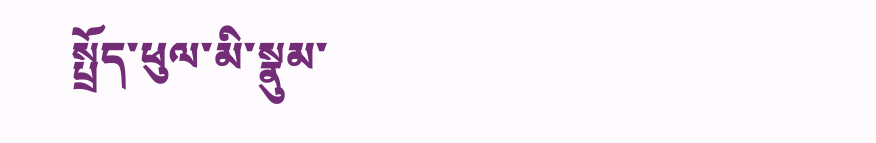སྤྲོད་ཕུལ་མི་སྣུམ་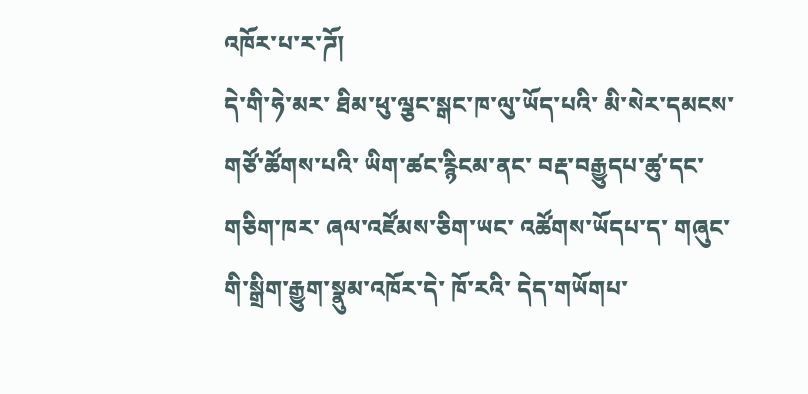འཁོར་པ་ར་ཌོ།
དེ་གི་ཧེ་མར་ ཐིམ་ཕུ་ལྕང་སྒང་ཁ་ལུ་ཡོད་པའི་ མི་སེར་དམངས་གཙོ་ཚོགས་པའི་ ཡིག་ཚང་རྙིངམ་ནང་ བརྡ་བརྒྱུདཔ་ཚུ་དང་གཅིག་ཁར་ ཞལ་འཛོམས་ཅིག་ཡང་ འཚོགས་ཡོདཔ་ད་ གཞུང་གི་སྒྲིག་རྒྱུག་སྣུམ་འཁོར་དེ་ ཁོ་རའི་ དེད་གཡོགཔ་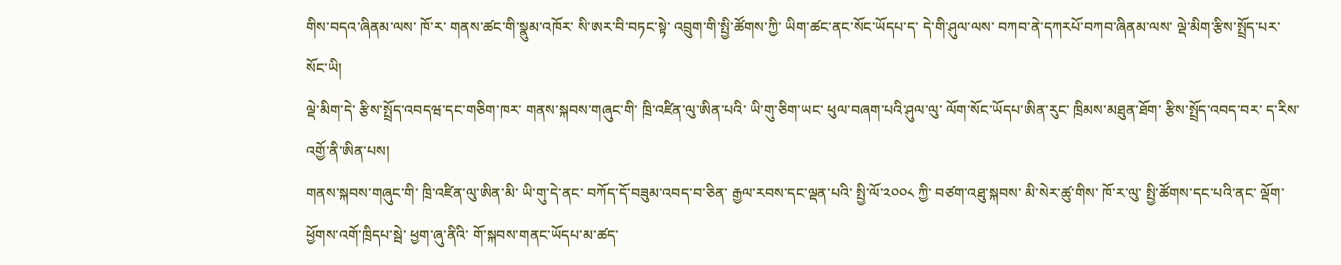གིས་བདའ་ཞིནམ་ལས་ ཁོ་ར་ གནས་ཚང་གི་སྣུམ་འཁོར་ སི་ཨར་བི་བཏང་སྟེ་ འབྲུག་གི་སྤྱི་ཚོགས་ཀྱི་ ཡིག་ཚང་ནང་སོང་ཡོདཔ་ད་ དེ་གི་ཤུལ་ལས་ བཀབ་ནེ་དཀརཔོ་བཀབ་ཞིནམ་ལས་ ལྡེ་མིག་རྩིས་སྤྲོད་པར་སོང་ཡི།
ལྡེ་མིག་དེ་ རྩིས་སྤྲོད་འབདཝ་དང་གཅིག་ཁར་ གནས་སྐབས་གཞུང་གི་ ཁྲི་འཛིན་ལུ་ཨིན་པའི་ ཡི་གུ་ཅིག་ཡང་ ཕུལ་བཞག་པའི་ཤུལ་ལུ་ ལོག་སོང་ཡོདཔ་ཨིན་རུང་ ཁྲིམས་མཐུན་ཐོག་ རྩིས་སྤྲོད་འབད་བར་ ད་རིས་ འགྱོ་ནི་ཨིན་པས།
གནས་སྐབས་གཞུང་གི་ ཁྲི་འཛིན་ལུ་ཨིན་མི་ ཡི་གུ་དེ་ནང་ བཀོད་དོ་བཟུམ་འབད་བ་ཅིན་ རྒྱལ་རབས་དང་ལྡན་པའི་ སྤྱི་ལོ་༢༠༠༨ ཀྱི་ བཙག་འཐུ་སྐབས་ མི་སེར་ཚུ་གིས་ ཁོ་ར་ལུ་ སྤྱི་ཚོགས་དང་པའི་ནང་ ལྡོག་ཕྱོགས་འགོ་ཁྲིདཔ་སྦེ་ ཕྱག་ཞུ་ནིའི་ གོ་སྐབས་གནང་ཡོདཔ་མ་ཚད་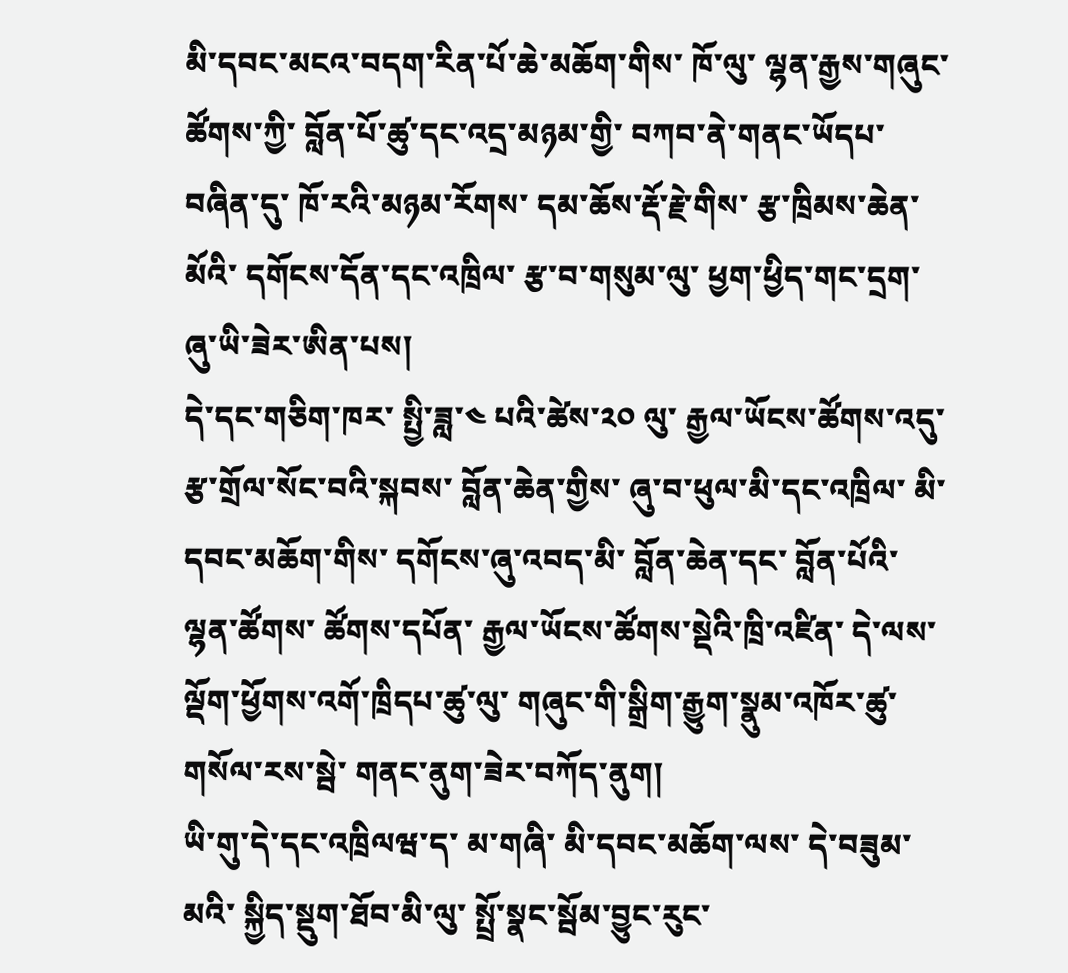མི་དབང་མངའ་བདག་རིན་པོ་ཆེ་མཆོག་གིས་ ཁོ་ལུ་ ལྷན་རྒྱས་གཞུང་ཚོགས་ཀྱི་ བློན་པོ་ཚུ་དང་འདྲ་མཉམ་གྱི་ བཀབ་ནེ་གནང་ཡོདཔ་བཞིན་དུ་ ཁོ་རའི་མཉམ་རོགས་ དམ་ཆོས་རྡོ་རྗེ་གིས་ རྩ་ཁྲིམས་ཆེན་མོའི་ དགོངས་དོན་དང་འཁྲིལ་ རྩ་བ་གསུམ་ལུ་ ཕྱག་ཕྱིད་གང་དྲག་ཞུ་ཡི་ཟེར་ཨིན་པས།
དེ་དང་གཅིག་ཁར་ སྤྱི་ཟླ་༤ པའི་ཚེས་༢༠ ལུ་ རྒྱལ་ཡོངས་ཚོགས་འདུ་ རྩ་གྲོལ་སོང་བའི་སྐབས་ བློན་ཆེན་གྱིས་ ཞུ་བ་ཕུལ་མི་དང་འཁྲིལ་ མི་དབང་མཆོག་གིས་ དགོངས་ཞུ་འབད་མི་ བློན་ཆེན་དང་ བློན་པོའི་ལྷན་ཚོགས་ ཚོགས་དཔོན་ རྒྱལ་ཡོངས་ཚོགས་སྡེའི་ཁྲི་འཛིན་ དེ་ལས་ ལྡོག་ཕྱོགས་འགོ་ཁྲིདཔ་ཚུ་ལུ་ གཞུང་གི་སྒྲིག་རྒྱུག་སྣུམ་འཁོར་ཚུ་ གསོལ་རས་སྦེ་ གནང་ནུག་ཟེར་བཀོད་ནུག།
ཡི་གུ་དེ་དང་འཁྲིལཝ་ད་ མ་གཞི་ མི་དབང་མཆོག་ལས་ དེ་བཟུམ་མའི་ སྐྱིད་སྡུག་ཐོབ་མི་ལུ་ སྤྲོ་སྣང་སྦོམ་བྱུང་རུང་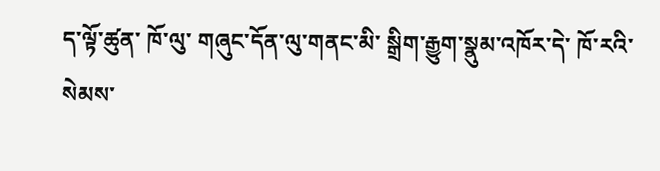ད་ལྟོ་ཚུན་ ཁོ་ལུ་ གཞུང་དོན་ལུ་གནང་མི་ སྒྲིག་རྒྱུག་སྣུམ་འཁོར་དེ་ ཁོ་རའི་ སེམས་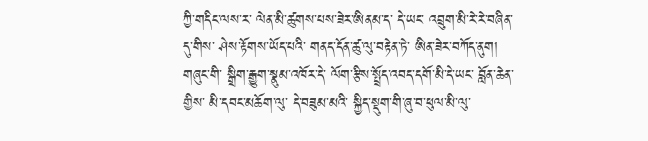ཀྱི་གདིང་ལས་ར་ ལེན་མི་ཚུགས་པས་ཟེར་ཨིནམ་ད་ དེ་ཡང་ འབྲུག་མི་རེ་རེ་བཞིན་དུ་གིས་ ཤེས་རྟོགས་ཡོད་པའི་ གནད་དོན་ཚུ་ལུ་བརྟེན་ཏེ་ ཨིན་ཟེར་བཀོད་ནུག།
གཞུང་གི་ སྒྲིག་རྒྱུག་སྣུམ་འཁོར་དེ་ ལོག་རྩིས་སྤྲོད་འབད་དགོ་མི་དེ་ཡང་ བློན་ཆེན་གྱིས་ མི་དབང་མཆོག་ལུ་ དེ་བཟུམ་མའི་ སྐྱིད་སྡུག་གི་ཞུ་བ་ཕུལ་མི་ལུ་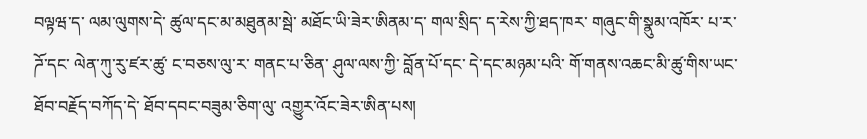བལྟཝ་ད་ ལམ་ལུགས་དེ་ ཚུལ་དང་མ་མཐུནམ་སྦེ་ མཐོང་ཡི་ཟེར་ཨིནམ་ད་ གལ་སྲིད་ ད་རེས་ཀྱི་ཐད་ཁར་ གཞུང་གི་སྣུམ་འཁོར་ པ་ར་ཌོ་དང་ ལེན་ཀུ་རུ་ཛར་ཚུ་ ང་བཅས་ལུ་ར་ གནང་པ་ཅིན་ ཤུལ་ལས་ཀྱི་ བློན་པོ་དང་ དེ་དང་མཉམ་པའི་ གོ་གནས་འཆང་མི་ཚུ་གིས་ཡང་ ཐོབ་བརྗོད་བཀོད་དེ་ ཐོབ་དབང་བཟུམ་ཅིག་ལུ་ འགྱུར་འོང་ཟེར་ཨིན་པས།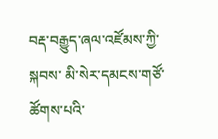བརྡ་བརྒྱུད་ཞལ་འཛོམས་ཀྱི་སྐབས་ མི་སེར་དམངས་གཙོ་ཚོགས་པའི་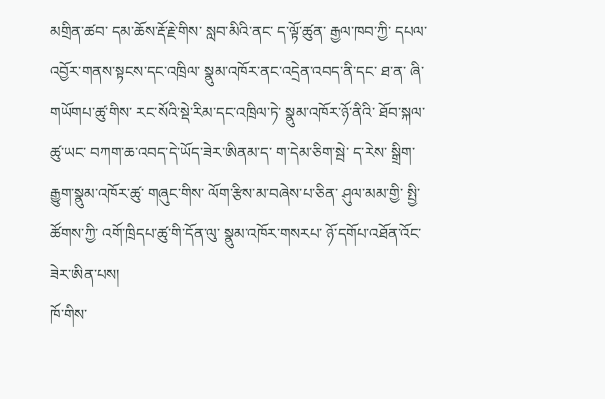མགྲིན་ཚབ་ དམ་ཆོས་རྡོ་རྗེ་གིས་ སླབ་མིའི་ནང་ ད་ལྟོ་ཚུན་ རྒྱལ་ཁབ་ཀྱི་ དཔལ་འབྱོར་གནས་སྟངས་དང་འཁྲིལ་ སྣུམ་འཁོར་ནང་འདྲེན་འབད་ནི་དང་ ཐ་ན་ ཞི་གཡོགཔ་ཚུ་གིས་ རང་སོའི་སྡེ་རིམ་དང་འཁྲིལ་ཏེ་ སྣུམ་འཁོར་ཉོ་ནིའི་ ཐོབ་སྐལ་ཚུ་ཡང་ བཀག་ཆ་འབད་དེ་ཡོད་ཟེར་ཨིནམ་ད་ ག་དེམ་ཅིག་སྦེ་ ད་རེས་ སྒྲིག་རྒྱུག་སྣུམ་འཁོར་ཚུ་ གཞུང་གིས་ ལོག་རྩིས་མ་བཞེས་པ་ཅིན་ ཤུལ་མམ་གྱི་ སྤྱི་ཚོགས་ཀྱི་ འགོ་ཁྲིདཔ་ཚུ་གི་དོན་ལུ་ སྣུམ་འཁོར་གསརཔ་ ཉོ་དགོཔ་འཐོན་འོང་ཟེར་ཨིན་པས།
ཁོ་གིས་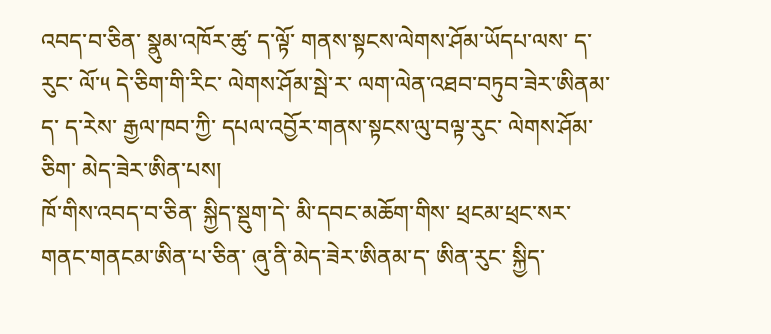འབད་བ་ཅིན་ སྣུམ་འཁོར་ཚུ་ ད་ལྟོ་ གནས་སྟངས་ལེགས་ཤོམ་ཡོདཔ་ལས་ ད་རུང་ ལོ་༥ དེ་ཅིག་གི་རིང་ ལེགས་ཤོམ་སྦེ་ར་ ལག་ལེན་འཐབ་བཏུབ་ཟེར་ཨིནམ་ད་ ད་རེས་ རྒྱལ་ཁབ་ཀྱི་ དཔལ་འབྱོར་གནས་སྟངས་ལུ་བལྟ་རུང་ ལེགས་ཤོམ་ཅིག་ མེད་ཟེར་ཨིན་པས།
ཁོ་གིས་འབད་བ་ཅིན་ སྐྱིད་སྡུག་དེ་ མི་དབང་མཆོག་གིས་ ཕྲངམ་ཕྲང་སར་ གནང་གནངམ་ཨིན་པ་ཅིན་ ཞུ་ནི་མེད་ཟེར་ཨིནམ་ད་ ཨིན་རུང་ སྐྱིད་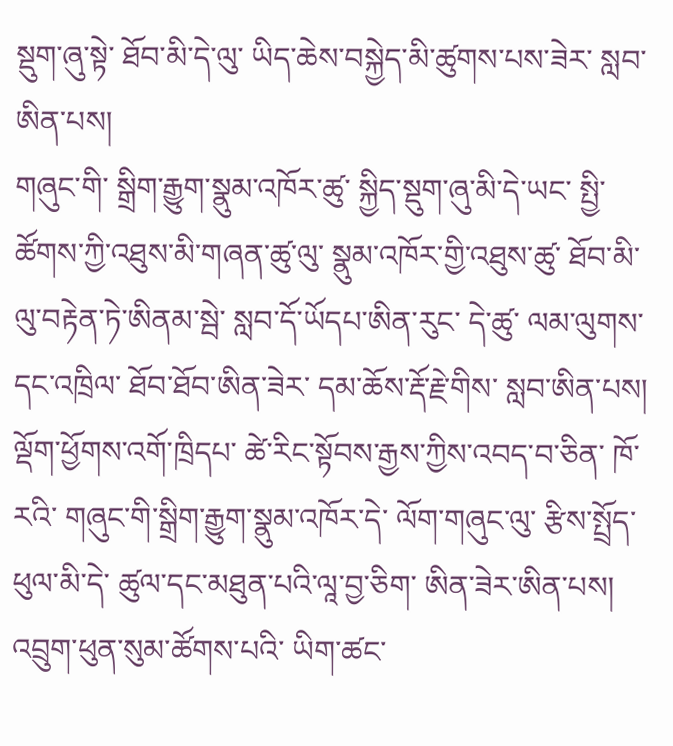སྡུག་ཞུ་སྟེ་ ཐོབ་མི་དེ་ལུ་ ཡིད་ཆེས་བསྐྱེད་མི་ཚུགས་པས་ཟེར་ སླབ་ཨིན་པས།
གཞུང་གི་ སྒྲིག་རྒྱུག་སྣུམ་འཁོར་ཚུ་ སྐྱིད་སྡུག་ཞུ་མི་དེ་ཡང་ སྤྱི་ཚོགས་ཀྱི་འཐུས་མི་གཞན་ཚུ་ལུ་ སྣུམ་འཁོར་གྱི་འཐུས་ཚུ་ ཐོབ་མི་ལུ་བརྟེན་ཏེ་ཨིནམ་སྦེ་ སླབ་དོ་ཡོདཔ་ཨིན་རུང་ དེ་ཚུ་ ལམ་ལུགས་དང་འཁྲིལ་ ཐོབ་ཐོབ་ཨིན་ཟེར་ དམ་ཆོས་རྡོ་རྗེ་གིས་ སླབ་ཨིན་པས།
ལྡོག་ཕྱོགས་འགོ་ཁྲིདཔ་ ཚེ་རིང་སྟོབས་རྒྱས་ཀྱིས་འབད་བ་ཅིན་ ཁོ་རའི་ གཞུང་གི་སྒྲིག་རྒྱུག་སྣུམ་འཁོར་དེ་ ལོག་གཞུང་ལུ་ རྩིས་སྤྲོད་ཕུལ་མི་དེ་ ཚུལ་དང་མཐུན་པའི་ལཱ་བྱ་ཅིག་ ཨིན་ཟེར་ཨིན་པས།
འབྲུག་ཕུན་སུམ་ཚོགས་པའི་ ཡིག་ཚང་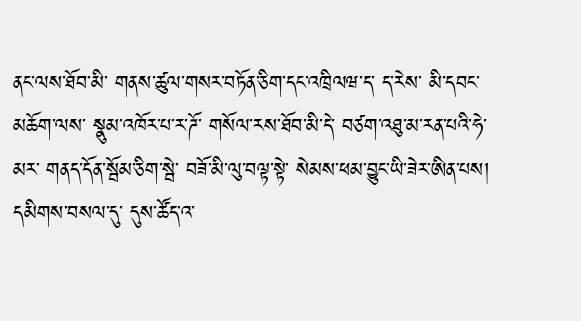ནང་ལས་ཐོབ་མི་ གནས་ཚུལ་གསར་བཏོན་ཅིག་དང་འཁྲིལཝ་ད་ ད་རེས་ མི་དབང་མཆོག་ལས་ སྣུམ་འཁོར་པ་ར་ཌོ་ གསོལ་རས་ཐོབ་མི་དེ་ བཙག་འཐུ་མ་རན་པའི་ཧེ་མར་ གནད་དོན་སྦོམ་ཅིག་སྦེ་ བཟོ་མི་ལུ་བལྟ་སྟེ་ སེམས་ཕམ་བྱུང་ཡི་ཟེར་ཨིན་པས།
དམིགས་བསལ་དུ་ དུས་ཚོད་འ་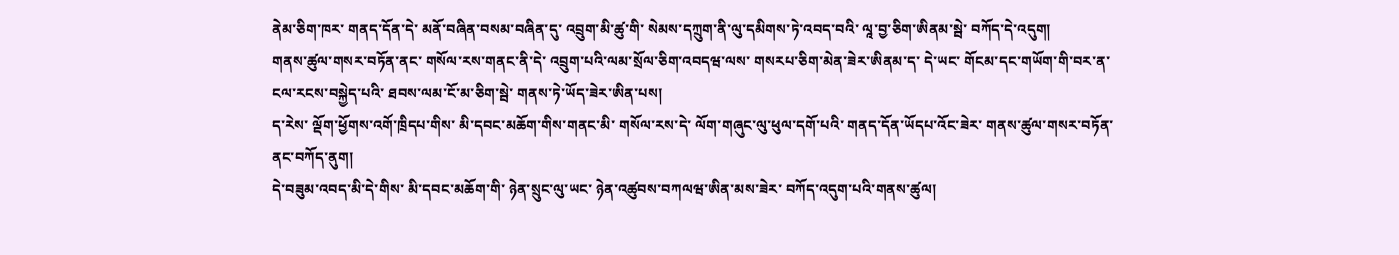ནེམ་ཅིག་ཁར་ གནད་དོན་དེ་ མནོ་བཞིན་བསམ་བཞིན་དུ་ འབྲུག་མི་ཚུ་གི་ སེམས་དཀྲུག་ནི་ལུ་དམིགས་ཏེ་འབད་བའི་ ལཱ་བྱ་ཅིག་ཨིནམ་སྦེ་ བཀོད་དེ་འདུག།
གནས་ཚུལ་གསར་བཏོན་ནང་ གསོལ་རས་གནང་ནི་དེ་ འབྲུག་པའི་ལམ་སྲོལ་ཅིག་འབདཝ་ལས་ གསརཔ་ཅིག་མེན་ཟེར་ཨིནམ་ད་ དེ་ཡང་ གོངམ་དང་གཡོག་གི་བར་ན་ ངལ་རངས་བསྐྱེད་པའི་ ཐབས་ལམ་ངོ་མ་ཅིག་སྦེ་ གནས་ཏེ་ཡོད་ཟེར་ཨིན་པས།
ད་རེས་ ལྡོག་ཕྱོགས་འགོ་ཁྲིདཔ་གིས་ མི་དབང་མཆོག་གིས་གནང་མི་ གསོལ་རས་དེ་ ལོག་གཞུང་ལུ་ཕུལ་དགོ་པའི་ གནད་དོན་ཡོདཔ་འོང་ཟེར་ གནས་ཚུལ་གསར་བཏོན་ནང་བཀོད་ནུག།
དེ་བཟུམ་འབད་མི་དེ་གིས་ མི་དབང་མཆོག་གི་ ཉེན་སྲུང་ལུ་ཡང་ ཉེན་འཚུབས་བཀལཝ་ཨིན་མས་ཟེར་ བཀོད་འདུག་པའི་གནས་ཚུལ།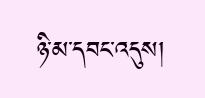ཉི་མ་དབང་འདུས།